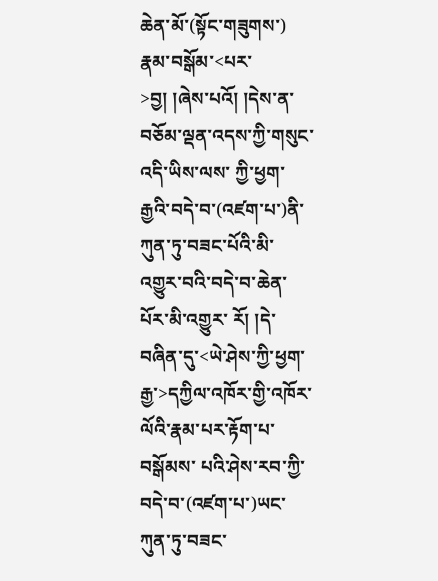ཆེན་མོ་(སྟོང་གཟུགས་) རྣམ་བསྒོམ་<པར་>བྱ། །ཞེས་པའོ། །དེས་ན་བཅོམ་ལྡན་འདས་ཀྱི་གསུང་འདི་ཡིས་ལས་ ཀྱི་ཕྱག་རྒྱའི་བདེ་བ་(འཛག་པ་)ནི་ཀུན་ཏུ་བཟང་པོའི་མི་འགྱུར་བའི་བདེ་བ་ཆེན་པོར་མི་འགྱུར་ རོ། །དེ་བཞིན་དུ་<ཡེ་ཤེས་ཀྱི་ཕྱག་རྒྱ་>དཀྱིལ་འཁོར་གྱི་འཁོར་ལོའི་རྣམ་པར་རྟོག་པ་བསྒོམས་ པའི་ཤེས་རབ་ཀྱི་བདེ་བ་(འཛག་པ་)ཡང་ཀུན་ཏུ་བཟང་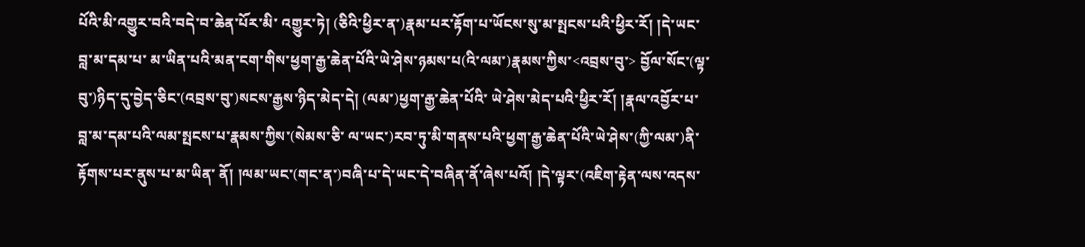པོའི་མི་འགྱུར་བའི་བདེ་བ་ཆེན་པོར་མི་ འགྱུར་ཏེ། (ཅིའི་ཕྱིར་ན་)རྣམ་པར་རྟོག་པ་ཡོངས་སུ་མ་སྤངས་པའི་ཕྱིར་རོ། །དེ་ཡང་བླ་མ་དམ་པ་ མ་ཡིན་པའི་མན་ངག་གིས་ཕྱག་རྒྱ་ཆེན་པོའི་ཡེ་ཤེས་ཉམས་པ(འི་ལམ་)རྣམས་ཀྱིས་<འབྲས་བུ་> བྱོལ་སོང་(ལྟ་བུ་)ཉིད་དུ་བྱེད་ཅིང་(འབྲས་བུ་)སངས་རྒྱས་ཉིད་མེད་དེ། (ལམ་)ཕྱག་རྒྱ་ཆེན་པོའི་ ཡེ་ཤེས་མེད་པའི་ཕྱིར་རོ། །རྣལ་འབྱོར་པ་བླ་མ་དམ་པའི་ལམ་སྤངས་པ་རྣམས་ཀྱིས་(སེམས་ཅི་ ལ་ཡང་)རབ་ཏུ་མི་གནས་པའི་ཕྱག་རྒྱ་ཆེན་པོའི་ཡེ་ཤེས་(ཀྱི་ལམ་)ནི་རྟོགས་པར་ནུས་པ་མ་ཡིན་ ནོ། །ལམ་ཡང་(གང་ན་)བཞི་པ་དེ་ཡང་དེ་བཞིན་ནོ་ཞེས་པའོ། །དེ་ལྟར་(འཇིག་རྟེན་ལས་འདས་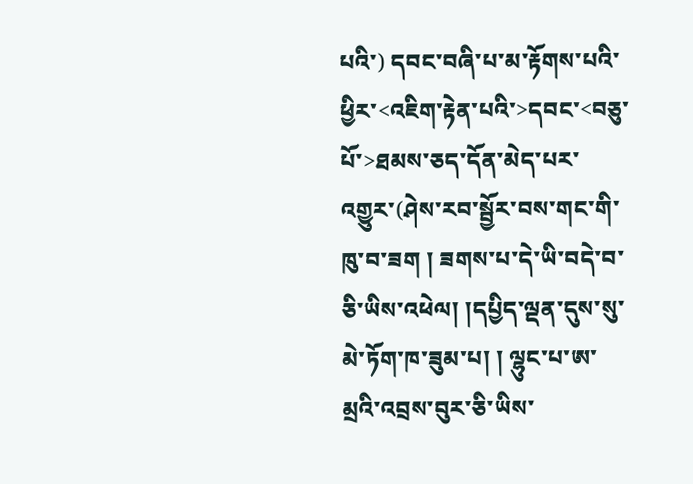པའི་) དབང་བཞི་པ་མ་རྟོགས་པའི་ཕྱིར་<འཇིག་རྟེན་པའི་>དབང་<བཅུ་པོ་>ཐམས་ཅད་དོན་མེད་པར་ འགྱུར་(ཤེས་རབ་སྦྱོར་བས་གང་གི་ཁུ་བ་ཟག ། ཟགས་པ་དེ་ཡི་བདེ་བ་ཅི་ཡིས་འཕེལ། །དཔྱིད་ལྡན་དུས་སུ་མེ་ཏོག་ཁ་ཟུམ་པ། ། ལྷུང་པ་ཨ་མྲའི་འབྲས་བུར་ཅི་ཡིས་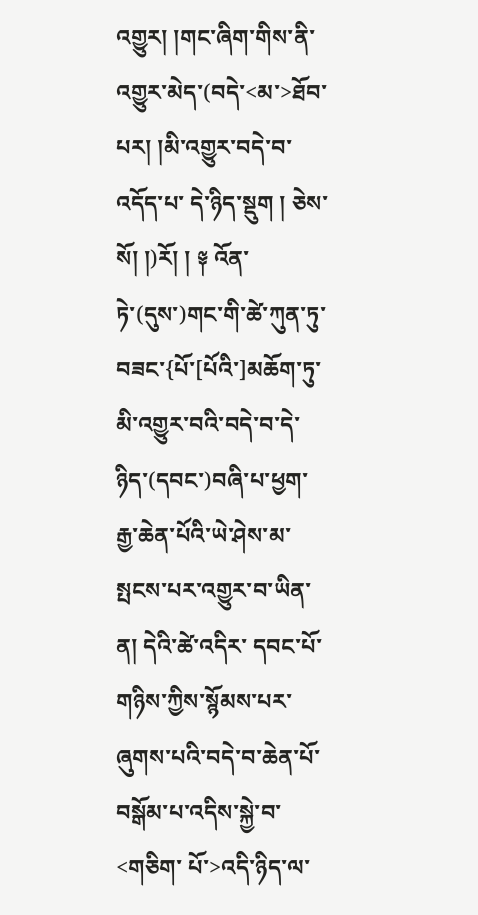འགྱུར། །གང་ཞིག་གིས་ནི་འགྱུར་མེད་(བདེ་<མ་>ཐོབ་པར། །མི་འགྱུར་བདེ་བ་འདོད་པ་ དེ་ཉིད་སྡུག ། ཅེས་སོ། །)རོ། ། ༈ འོན་ཏེ་(དུས་)གང་གི་ཚེ་ཀུན་ཏུ་བཟང་{པོ་[པོའི་]མཆོག་ཏུ་མི་འགྱུར་བའི་བདེ་བ་དེ་ ཉིད་(དབང་)བཞི་པ་ཕྱག་རྒྱ་ཆེན་པོའི་ཡེ་ཤེས་མ་སྤངས་པར་འགྱུར་བ་ཡིན་ན། དེའི་ཚེ་འདིར་ དབང་པོ་གཉིས་ཀྱིས་སྙོམས་པར་ཞུགས་པའི་བདེ་བ་ཆེན་པོ་བསྒོམ་པ་འདིས་སྐྱེ་བ་<གཅིག་ པོ་>འདི་ཉིད་ལ་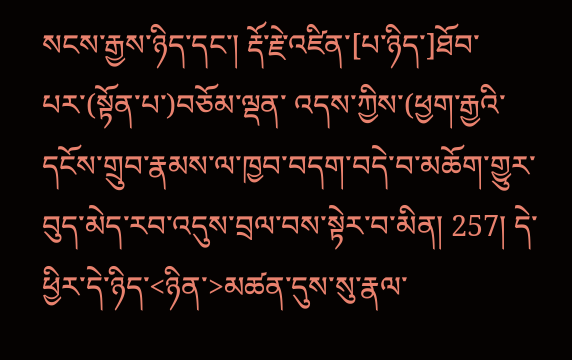སངས་རྒྱས་ཉིད་དང་། རྡོ་རྗེ་འཛིན་[པ་ཉིད་]ཐོབ་པར་(སྟོན་པ་)བཅོམ་ལྡན་ འདས་ཀྱིས་(ཕྱག་རྒྱའི་དངོས་གྲུབ་རྣམས་ལ་ཁྱབ་བདག་བདེ་བ་མཆོག་གྱུར་བུད་མེད་རབ་འདུས་བྲལ་བས་སྟེར་བ་མིན། 257། དེ་ཕྱིར་དེ་ཉིད་<ཉིན་>མཚན་དུས་སུ་རྣལ་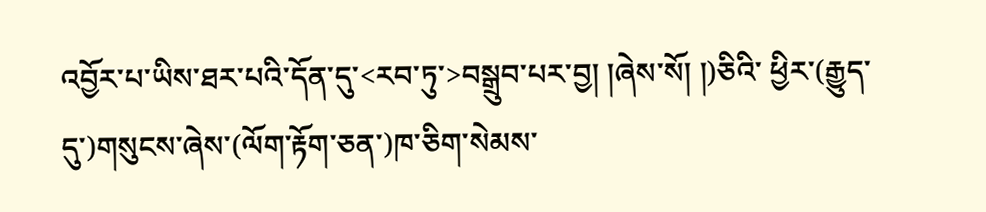འབྱོར་པ་ཡིས་ཐར་པའི་དོན་དུ་<རབ་ཏུ་>བསྒྲུབ་པར་བྱ། །ཞེས་སོ། །)ཅིའི་ ཕྱིར་(རྒྱུད་དུ་)གསུངས་ཞེས་(ལོག་རྟོག་ཅན་)ཁ་ཅིག་སེམས་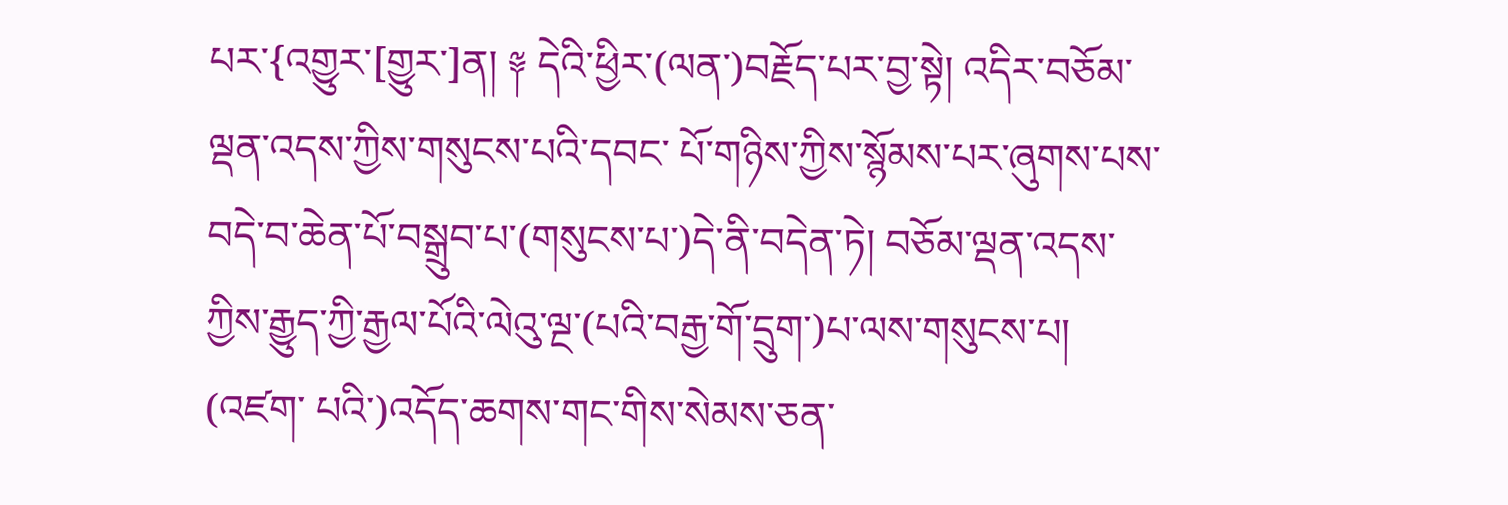པར་{འགྱུར་[གྱུར་]ན། ༈ དེའི་ཕྱིར་(ལན་)བརྗོད་པར་བྱ་སྟེ། འདིར་བཅོམ་ལྡན་འདས་ཀྱིས་གསུངས་པའི་དབང་ པོ་གཉིས་ཀྱིས་སྙོམས་པར་ཞུགས་པས་བདེ་བ་ཆེན་པོ་བསྒྲུབ་པ་(གསུངས་པ་)དེ་ནི་བདེན་ཏེ། བཅོམ་ལྡན་འདས་ཀྱིས་རྒྱུད་ཀྱི་རྒྱལ་པོའི་ལེའུ་ལྔ་(པའི་བརྒྱ་གོ་དྲུག་)པ་ལས་གསུངས་པ། (འཛག་ པའི་)འདོད་ཆགས་གང་གིས་སེམས་ཅན་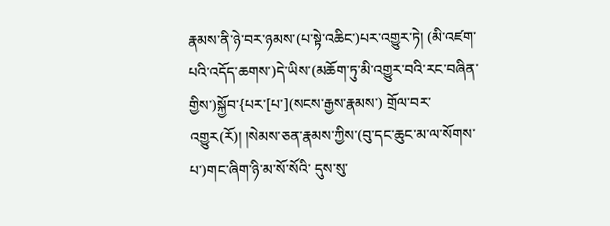རྣམས་ནི་ཉེ་བར་ཉམས་(པ་སྟེ་འཆིང་)པར་འགྱུར་ཏེ། (མི་འཛག་པའི་འདོད་ཆགས་)དེ་ཡིས་(མཆོག་ཏུ་མི་འགྱུར་བའི་རང་བཞིན་གྱིས་)སྐྱོབ་{པར་[པ་](སངས་རྒྱས་རྣམས་) གྲོལ་བར་འགྱུར(རོ)། །སེམས་ཅན་རྣམས་ཀྱིས་(བུ་དང་ཆུང་མ་ལ་སོགས་པ་)གང་ཞིག་ཉི་མ་སོ་སོའི་ དུས་སུ་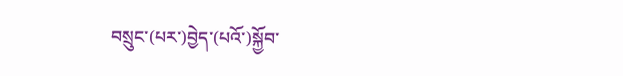བསྲུང་(པར་)བྱེད་(པའོ་)སྐྱོབ་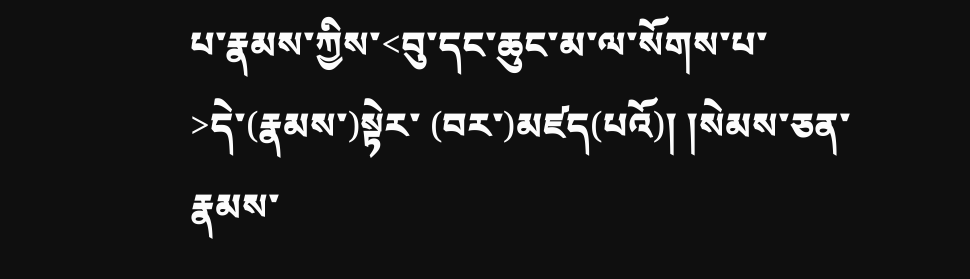པ་རྣམས་ཀྱིས་<བུ་དང་ཆུང་མ་ལ་སོགས་པ་>དེ་(རྣམས་)སྟེར་ (བར་)མཛད(པའོ)། །སེམས་ཅན་རྣམས་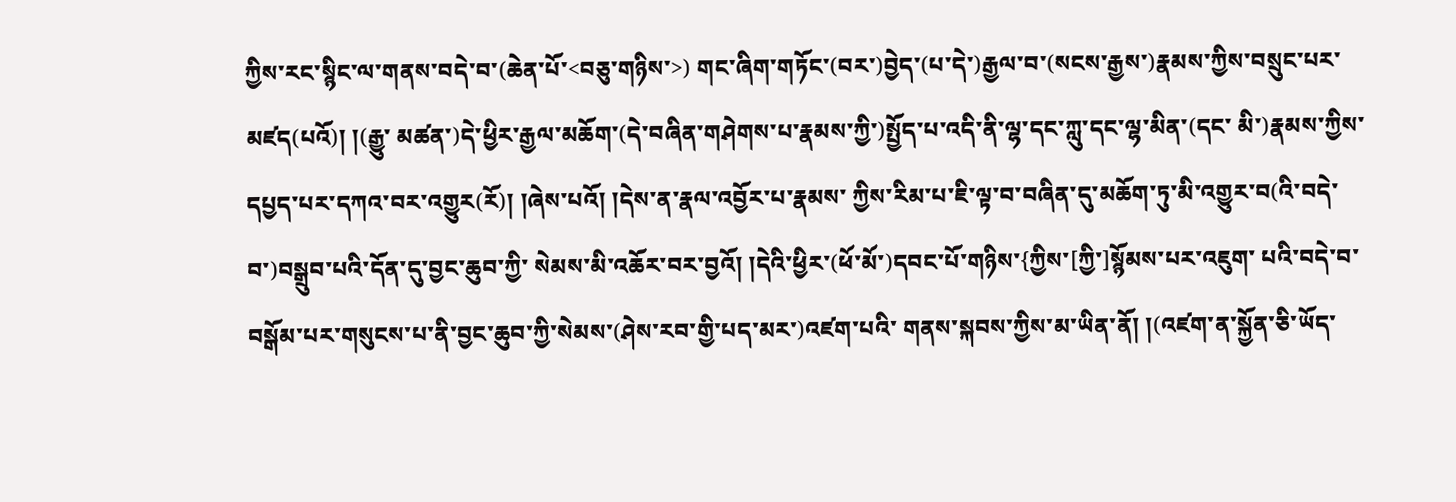ཀྱིས་རང་སྙིང་ལ་གནས་བདེ་བ་(ཆེན་པོ་<བཅུ་གཉིས་>) གང་ཞིག་གཏོང་(བར་)བྱེད་(པ་དེ་)རྒྱལ་བ་(སངས་རྒྱས་)རྣམས་ཀྱིས་བསྲུང་པར་མཛད(པའོ)། །(རྒྱུ་ མཚན་)དེ་ཕྱིར་རྒྱལ་མཆོག་(དེ་བཞིན་གཤེགས་པ་རྣམས་ཀྱི་)སྤྱོད་པ་འདི་ནི་ལྷ་དང་ཀླུ་དང་ལྷ་མིན་(དང་ མི་)རྣམས་ཀྱིས་དཔྱད་པར་དཀའ་བར་འགྱུར(རོ)། །ཞེས་པའོ། །དེས་ན་རྣལ་འབྱོར་པ་རྣམས་ ཀྱིས་རིམ་པ་ཇི་ལྟ་བ་བཞིན་དུ་མཆོག་ཏུ་མི་འགྱུར་བ(འི་བདེ་བ་)བསྒྲུབ་པའི་དོན་དུ་བྱང་ཆུབ་ཀྱི་ སེམས་མི་འཆོར་བར་བྱའོ། །དེའི་ཕྱིར་(ཕོ་མོ་)དབང་པོ་གཉིས་{ཀྱིས་[ཀྱི་]སྙོམས་པར་འཇུག་ པའི་བདེ་བ་བསྒོམ་པར་གསུངས་པ་ནི་བྱང་ཆུབ་ཀྱི་སེམས་(ཤེས་རབ་གྱི་པད་མར་)འཛག་པའི་ གནས་སྐབས་ཀྱིས་མ་ཡིན་ནོ། །(འཛག་ན་སྐྱོན་ཅི་ཡོད་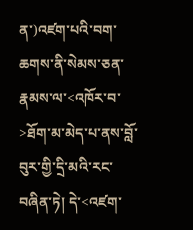ན་)འཛག་པའི་བག་ཆགས་ནི་སེམས་ཅན་ རྣམས་ལ་<འཁོར་བ་>ཐོག་མ་མེད་པ་ནས་བློ་བུར་གྱི་དྲི་མའི་རང་བཞིན་ཏེ། དེ་<འཛག་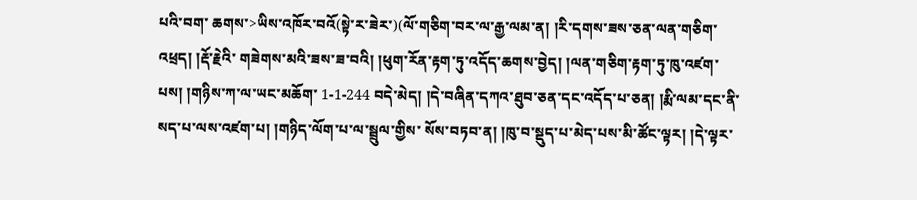པའི་བག་ ཆགས་>ཡིས་འཁོར་བའོ(སྟེ་ར་ཟེར་)(ལོ་གཅིག་བར་ལ་རྒྱ་ལམ་ན། །རི་དགས་ཟས་ཅན་ལན་གཅིག་འཕྲད། །རྡོ་རྗེའི་ གཟེགས་མའི་ཟས་ཟ་བའི། །ཕུག་རོན་རྟག་ཏུ་འདོད་ཆགས་བྱེད། །ལན་གཅིག་རྟག་ཏུ་ཁུ་འཛག་པས། །གཉིས་ཀ་ལ་ཡང་མཆོག་ 1-1-244 བདེ་མེད། །དེ་བཞིན་དཀའ་ཐུབ་ཅན་དང་འདོད་པ་ཅན། །རྨི་ལམ་དང་ནི་སད་པ་ལས་འཛག་པ། །གཉིད་ལོག་པ་ལ་སྦྲུལ་གྱིས་ སོས་བཏབ་ན། །ཁུ་བ་སྡུད་པ་མེད་པས་མི་ཚོང་ལྟར། །དེ་ལྟར་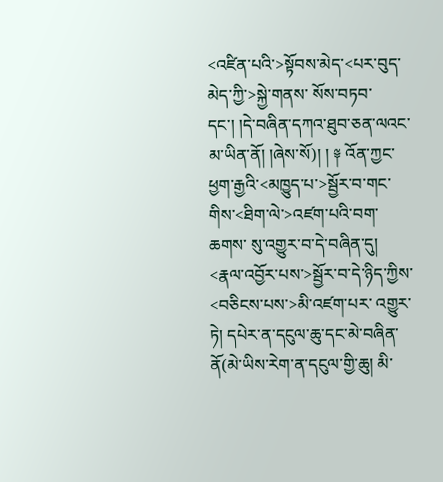<འཛིན་པའི་>སྟོབས་མེད་<པར་བུད་མེད་ཀྱི་>སྐྱེ་གནས་ སོས་བཏབ་དང་། །དེ་བཞིན་དཀའ་ཐུབ་ཅན་ལའང་མ་ཡིན་ནོ། །ཞེས་སོ)། ། ༈ འོན་ཀྱང་ཕྱག་རྒྱའི་<མཁྱུད་པ་>སྦྱོར་བ་གང་གིས་<ཐིག་ལེ་>འཛག་པའི་བག་ཆགས་ སུ་འགྱུར་བ་དེ་བཞིན་དུ། <རྣལ་འབྱོར་པས་>སྦྱོར་བ་དེ་ཉིད་ཀྱིས་<བཅིངས་པས་>མི་འཛག་པར་ འགྱུར་ཏེ། དཔེར་ན་དངུལ་ཆུ་དང་མེ་བཞིན་ནོ(མེ་ཡིས་རེག་ན་དངུལ་གྱི་ཆུ། མི་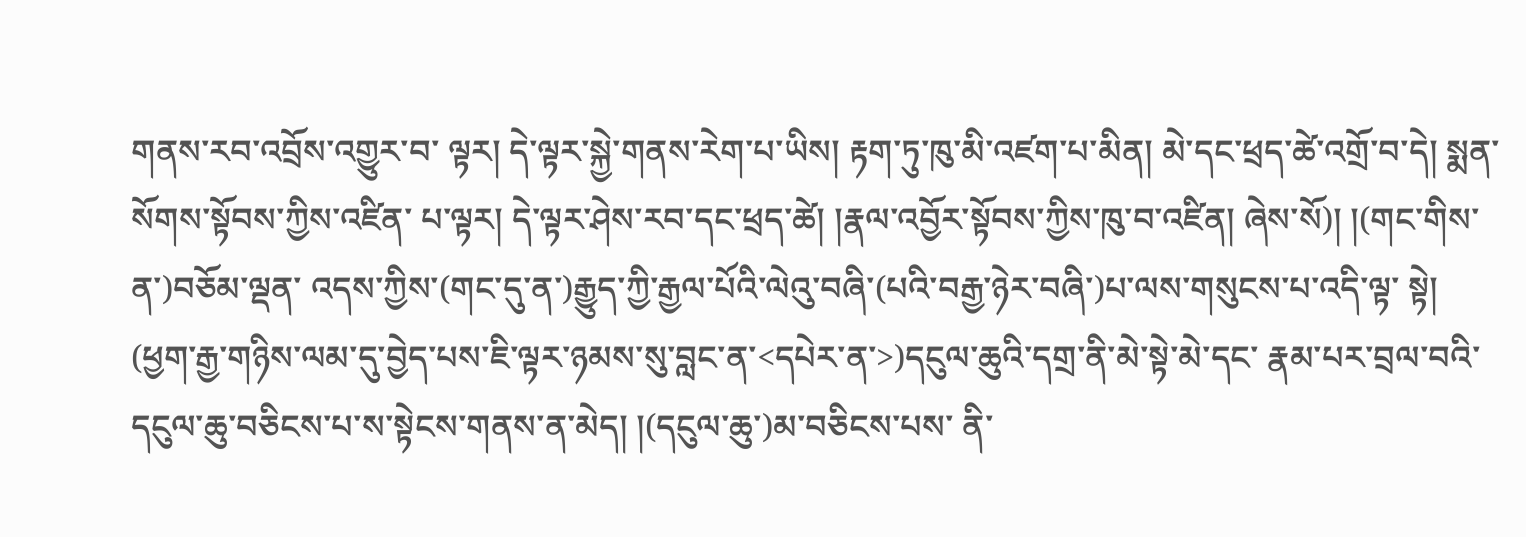གནས་རབ་འབྲོས་འགྱུར་བ་ ལྟར། དེ་ལྟར་སྐྱེ་གནས་རེག་པ་ཡིས། རྟག་ཏུ་ཁུ་མི་འཛག་པ་མིན། མེ་དང་ཕྲད་ཚེ་འགྲོ་བ་དེ། སྨན་སོགས་སྟོབས་ཀྱིས་འཛིན་ པ་ལྟར། དེ་ལྟར་ཤེས་རབ་དང་ཕྲད་ཚེ། །རྣལ་འབྱོར་སྟོབས་ཀྱིས་ཁུ་བ་འཛིན། ཞེས་སོ)། །(གང་གིས་ན་)བཅོམ་ལྡན་ འདས་ཀྱིས་(གང་དུ་ན་)རྒྱུད་ཀྱི་རྒྱལ་པོའི་ལེའུ་བཞི་(པའི་བརྒྱ་ཉེར་བཞི་)པ་ལས་གསུངས་པ་འདི་ལྟ་ སྟེ། (ཕྱག་རྒྱ་གཉིས་ལམ་དུ་བྱེད་པས་ཇི་ལྟར་ཉམས་སུ་བླང་ན་<དཔེར་ན་>)དངུལ་ཆུའི་དགྲ་ནི་མེ་སྟེ་མེ་དང་ རྣམ་པར་བྲལ་བའི་དངུལ་ཆུ་བཅིངས་པ་ས་སྟེངས་གནས་ན་མེད། །(དངུལ་ཆུ་)མ་བཅིངས་པས་ ནི་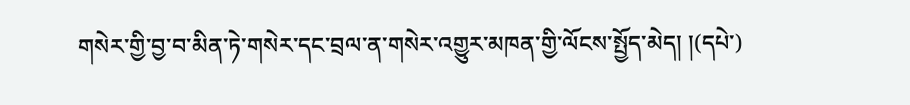གསེར་གྱི་བྱ་བ་མིན་ཏེ་གསེར་དང་བྲལ་ན་གསེར་འགྱུར་མཁན་གྱི་ལོངས་སྤྱོད་མེད། །(དཔེ་)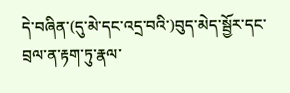དེ་བཞིན་(དུ་མེ་དང་འདྲ་བའི་)བུད་མེད་སྦྱོར་དང་བྲལ་ན་རྟག་ཏུ་རྣལ་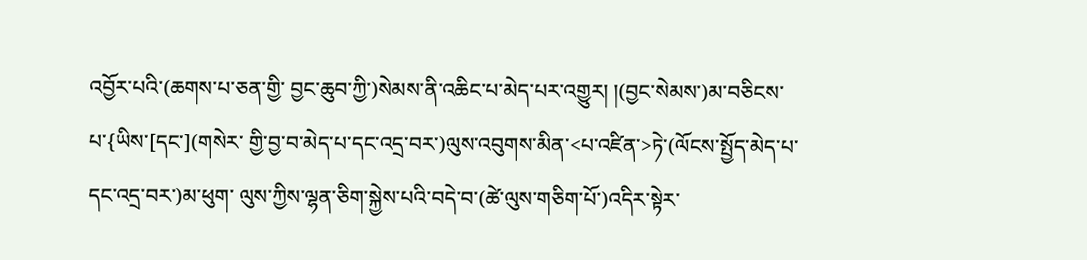འབྱོར་པའི་(ཆགས་པ་ཅན་གྱི་ བྱང་ཆུབ་ཀྱི་)སེམས་ནི་འཆིང་པ་མེད་པར་འགྱུར། །(བྱང་སེམས་)མ་བཅིངས་པ་{ཡིས་[དང་](གསེར་ གྱི་བྱ་བ་མེད་པ་དང་འདྲ་བར་)ལུས་འབུགས་མིན་<པ་འཛིན་>ཏེ་(ལོངས་སྤྱོད་མེད་པ་དང་འདྲ་བར་)མ་ཕུག་ ལུས་ཀྱིས་ལྷན་ཅིག་སྐྱེས་པའི་བདེ་བ་(ཚེ་ལུས་གཅིག་པོ་)འདིར་སྟེར་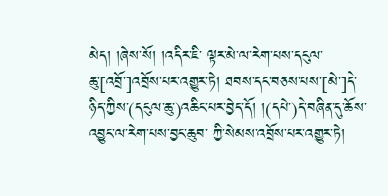མེད། །ཞེས་སོ། །འདིར་ཇི་ ལྟར་མེ་ལ་རེག་པས་དངུལ་ཆུ་[འབྲོ་]འབྲོས་པར་འགྱུར་ཏེ། ཐབས་དང་བཅས་པས་[མེ་]དེ་ ཉིད་ཀྱིས་(དངུལ་ཆུ་)འཆིང་པར་བྱེད་དོ། །(དཔེ་)དེ་བཞིན་དུ་ཆོས་འབྱུང་ལ་རེག་པས་བྱང་ཆུབ་ ཀྱི་སེམས་འབྲོས་པར་འགྱུར་ཏེ།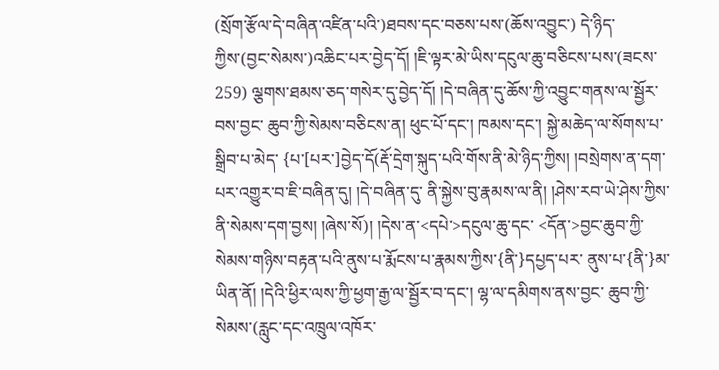(སྲོག་རྩོལ་དེ་བཞིན་འཛིན་པའི་)ཐབས་དང་བཅས་པས་(ཆོས་འབྱུང་) དེ་ཉིད་ཀྱིས་(བྱང་སེམས་)འཆིང་པར་བྱེད་དོ། །ཇི་ལྟར་མེ་ཡིས་དངུལ་ཆུ་བཅིངས་པས་(ཟངས་ 259) ལྕགས་ཐམས་ཅད་གསེར་དུ་བྱེད་དོ། །དེ་བཞིན་དུ་ཆོས་ཀྱི་འབྱུང་གནས་ལ་སྦྱོར་བས་བྱང་ ཆུབ་ཀྱི་སེམས་བཅིངས་ན། ཕུང་པོ་དང་། ཁམས་དང་། སྐྱེ་མཆེད་ལ་སོགས་པ་སྒྲིབ་པ་མེད་ {པ་[པར་]བྱེད་དོ(རྡོ་དྲེག་སྐུད་པའི་གོས་ནི་མེ་ཉིད་ཀྱིས། །བསྲེགས་ན་དག་པར་འགྱུར་བ་ཇི་བཞིན་དུ། །དེ་བཞིན་དུ་ ནི་སྐྱེས་བུ་རྣམས་ལ་ནི། །ཤེས་རབ་ཡེ་ཤེས་ཀྱིས་ནི་སེམས་དག་བྱས། །ཞེས་སོ)། །དེས་ན་<དཔེ་>དངུལ་ཆུ་དང་ <དོན་>བྱང་ཆུབ་ཀྱི་སེམས་གཉིས་བརྟན་པའི་ནུས་པ་རྨོངས་པ་རྣམས་ཀྱིས་{ནི་}དཔྱད་པར་ ནུས་པ་{ནི་}མ་ཡིན་ནོ། །དེའི་ཕྱིར་ལས་ཀྱི་ཕྱག་རྒྱ་ལ་སྦྱོར་བ་དང་། ལྷ་ལ་དམིགས་ནས་བྱང་ ཆུབ་ཀྱི་སེམས་(རླུང་དང་འཁྲུལ་འཁོར་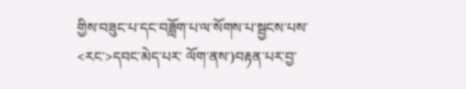གྱིས་བཟུང་པ་དང་བཟློག་པ་ལ་སོགས་པ་སྦྱངས་པས་<རང་>དབང་མེད་པར་ ལོག་ནས་)བརྟན་པར་བྱ་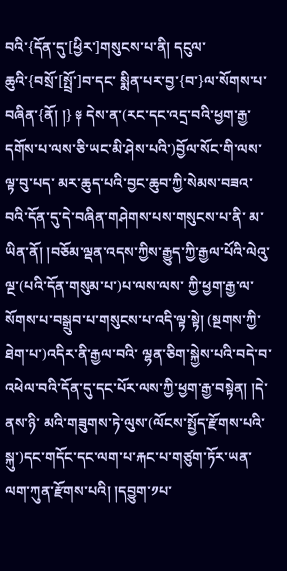བའི་{དོན་དུ་[ཕྱིར་]གསུངས་པ་ནི། དངུལ་ཆུའི་{བསྲོ་[སྤྲོ་]བ་དང་ སྨིན་པར་བྱ་{བ་}ལ་སོགས་པ་བཞིན་{ནོ། །} ༈ དེས་ན་(རང་དང་འདྲ་བའི་ཕྱག་རྒྱ་དགོས་པ་ལས་ཅི་ཡང་མི་ཤེས་པའི་)བྱོལ་སོང་གི་ལས་ལྟ་བུ་པད་ མར་ཆུད་པའི་བྱང་ཆུབ་ཀྱི་སེམས་བཟའ་བའི་དོན་དུ་དེ་བཞིན་གཤེགས་པས་གསུངས་པ་ནི་ མ་ཡིན་ནོ། །བཅོམ་ལྡན་འདས་ཀྱིས་རྒྱུད་ཀྱི་རྒྱལ་པོའི་ལེའུ་ལྔ་(པའི་དོན་གསུམ་པ་)པ་ལས་ལས་ ཀྱི་ཕྱག་རྒྱ་ལ་སོགས་པ་བསྒྲུབ་པ་གསུངས་པ་འདི་ལྟ་སྟེ། (སྔགས་ཀྱི་ཐེག་པ་)འདིར་ནི་རྒྱལ་བའི་ ལྷན་ཅིག་སྐྱེས་པའི་བདེ་བ་འཕེལ་བའི་དོན་དུ་དང་པོར་ལས་ཀྱི་ཕྱག་རྒྱ་བསྟེན། །དེ་ནས་ཉི་ མའི་གཟུགས་ཏེ་ལུས་(ལོངས་སྤྱོད་རྫོགས་པའི་སྐུ་)དང་གདོང་དང་ལག་པ་རྐང་པ་གཙུག་ཏོར་ཡན་ ལག་ཀུན་རྫོགས་པའི། །དབྱུག་༡པ་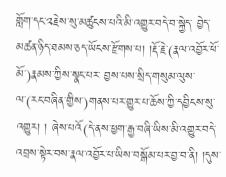གློག་དང་༢རྗེས་སུ་མཚུངས་པའི་མི་འགྱུར་བདེ་བ་སྐྱེད་ བྱེད་མཚན་ཉིད་ཐམས་ཅད་ཡོངས་རྫོགས་པ། །རྡོ་རྗེ་(རྣལ་འབྱོར་ཕོ་མོ་)རྣམས་ཀྱིས་སྣང་པར་ བྱས་པས་སྲིད་གསུམ་ལུས་ལ་(རང་བཞིན་གྱིས་)གནས་པར་གྱུར་པ་ཆོས་ཀྱི་དབྱིངས་སུ་འགྱུར། ། ཞེས་པའོ(དེ་ནས་ཕྱག་རྒྱ་བཞི་ཡིས་མི་འགྱུར་བདེ་འབྲས་སྟེར་བས་རྣལ་འབྱོར་པ་ཡིས་བསྒོམ་པར་བྱ་བ་ནི། །དུས་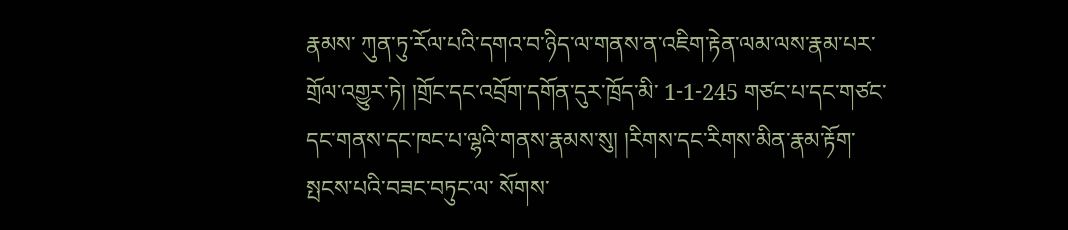རྣམས་ ཀུན་ཏུ་རོལ་པའི་དགའ་བ་ཉིད་ལ་གནས་ན་འཇིག་རྟེན་ལམ་ལས་རྣམ་པར་གྲོལ་འགྱུར་ཏེ། །གྲོང་དང་འབྲོག་དགོན་དུར་ཁྲོད་མི་ 1-1-245 གཙང་པ་དང་གཙང་དང་གནས་དང་ཁང་པ་ལྷའི་གནས་རྣམས་སུ། །རིགས་དང་རིགས་མིན་རྣམ་རྟོག་སྤངས་པའི་བཟང་བཏུང་ལ་ སོགས་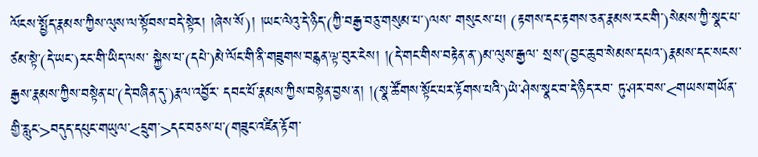ལོངས་སྤྱོད་རྣམས་ཀྱིས་ལུས་ལ་སྟོབས་བདེ་སྟེར། །ཞེས་སོ)། །ཡང་ལེའུ་དེ་ཉིད་(ཀྱི་བརྒྱ་བཅུ་གསུམ་པ་)ལས་ གསུངས་པ། (རྟགས་དང་རྟགས་ཅན་རྣམས་རང་གི་)སེམས་ཀྱི་སྣང་པ་ཙམ་སྟེ་(དེ་ཡང་)རང་གི་ཡིད་ལས་ སྐྱེས་པ་(དཔེ་)མེ་ལོང་གི་ནི་གཟུགས་བརྙན་ལྟ་བུར་ངེས། །(དེ་གང་གིས་བརྟེན་ན་)མ་ལུས་རྒྱལ་ སྲས་(བྱང་ཆུབ་སེམས་དཔའ་)རྣམས་དང་སངས་རྒྱས་རྣམས་ཀྱིས་བསྟེན་པ་(དེ་བཞིན་དུ་)རྣལ་འབྱོར་ དབང་པོ་རྣམས་ཀྱིས་བསྟེན་བྱས་ན། །(སྣ་ཚོགས་སྟོང་པར་རྟོགས་པའི་)ཡེ་ཤེས་སྣང་བ་དེ་ཉིད་རབ་ ཏུ་ཤར་བས་<གཡས་གཡོན་གྱི་རླུང་>བདུད་དཔུང་གཡུལ་<དྲུག་>དང་བཅས་པ་(གཟུང་འཛིན་རྟོག་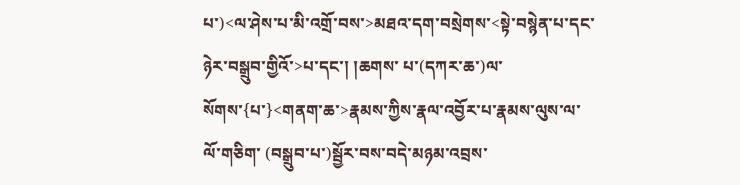པ་)<ལ་ཤེས་པ་མི་འགྲོ་བས་>མཐའ་དག་བསྲེགས་<སྟེ་བསྙེན་པ་དང་ཉེར་བསྒྲུབ་གྱིའོ་>པ་དང་། །ཆགས་ པ་(དཀར་ཆ་)ལ་སོགས་{པ་}<གནག་ཆ་>རྣམས་ཀྱིས་རྣལ་འབྱོར་པ་རྣམས་ལུས་ལ་ལོ་གཅིག་ (བསྒྲུབ་པ་)སྦྱོར་བས་བདེ་མཉམ་འབྲས་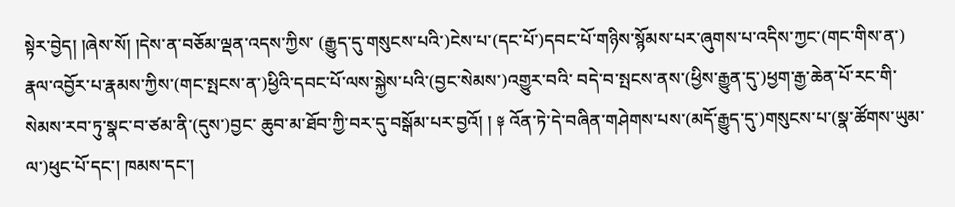སྟེར་བྱེད། །ཞེས་སོ། །དེས་ན་བཅོམ་ལྡན་འདས་ཀྱིས་ (རྒྱུད་དུ་གསུངས་པའི་)ངེས་པ་(དང་པོ་)དབང་པོ་གཉིས་སྙོམས་པར་ཞུགས་པ་འདིས་ཀྱང་(གང་གིས་ན་) རྣལ་འབྱོར་པ་རྣམས་ཀྱིས་(གང་སྤངས་ན་)ཕྱིའི་དབང་པོ་ལས་སྐྱེས་པའི་(བྱང་སེམས་)འགྱུར་བའི་ བདེ་བ་སྤངས་ནས་(ཕྱིས་རྒྱུན་དུ་)ཕྱག་རྒྱ་ཆེན་པོ་རང་གི་སེམས་རབ་ཏུ་སྣང་བ་ཙམ་ནི་(དུས་)བྱང་ ཆུབ་མ་ཐོབ་ཀྱི་བར་དུ་བསྒོམ་པར་བྱའོ། ། ༈ འོན་ཏེ་དེ་བཞིན་གཤེགས་པས་(མདོ་རྒྱུད་དུ་)གསུངས་པ་(སྣ་ཚོགས་ཡུམ་ལ་)ཕུང་པོ་དང་། ཁམས་དང་།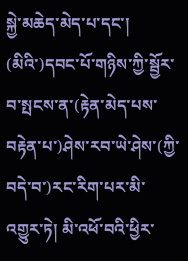སྐྱེ་མཆེད་མེད་པ་དང་། (མིའི་)དབང་པོ་གཉིས་ཀྱི་སྦྱོར་བ་སྤངས་ན་(རྟེན་མེད་པས་ བརྟེན་པ་)ཤེས་རབ་ཡེ་ཤེས་(ཀྱི་བདེ་བ་)རང་རིག་པར་མི་འགྱུར་ཏེ། མི་འཕོ་བའི་ཕྱིར་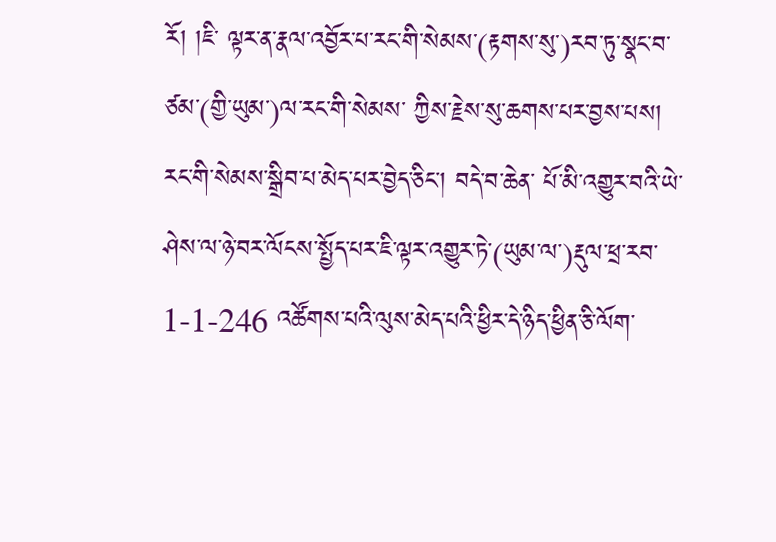རོ། །ཇི་ ལྟར་ན་རྣལ་འབྱོར་པ་རང་གི་སེམས་(རྟགས་སུ་)རབ་ཏུ་སྣང་བ་ཙམ་(གྱི་ཡུམ་)ལ་རང་གི་སེམས་ ཀྱིས་རྗེས་སུ་ཆགས་པར་བྱས་པས། རང་གི་སེམས་སྒྲིབ་པ་མེད་པར་བྱེད་ཅིང་། བདེ་བ་ཆེན་ པོ་མི་འགྱུར་བའི་ཡེ་ཤེས་ལ་ཉེ་བར་ལོངས་སྤྱོད་པར་ཇི་ལྟར་འགྱུར་ཏེ་(ཡུམ་ལ་)རྡུལ་ཕྲ་རབ་ 1-1-246 འཚོགས་པའི་ལུས་མེད་པའི་ཕྱིར་དེ་ཉིད་ཕྱིན་ཅི་ལོག་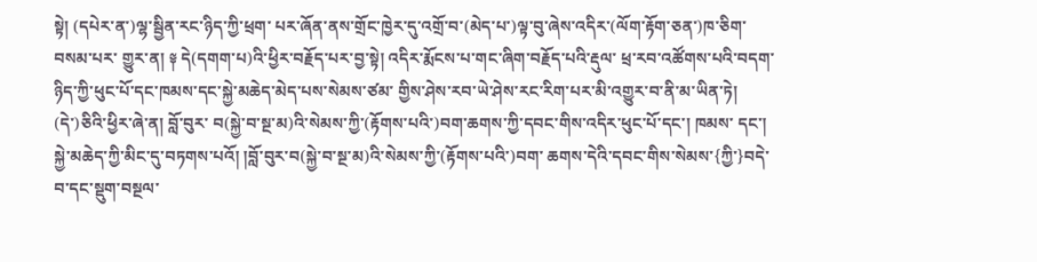སྟེ། (དཔེར་ན་)ལྷ་སྦྱིན་རང་ཉིད་ཀྱི་ཕྲག་ པར་ཞོན་ནས་གྲོང་ཁྱེར་དུ་འགྲོ་བ་(མེད་པ་)ལྟ་བུ་ཞེས་འདིར་(ལོག་རྟོག་ཅན་)ཁ་ཅིག་བསམ་པར་ གྱུར་ན། ༈ དེ(དགག་པ)འི་ཕྱིར་བརྗོད་པར་བྱ་སྟེ། འདིར་རྨོངས་པ་གང་ཞིག་བརྗོད་པའི་རྡུལ་ ཕྲ་རབ་འཚོགས་པའི་བདག་ཉིད་ཀྱི་ཕུང་པོ་དང་ཁམས་དང་སྐྱེ་མཆེད་མེད་པས་སེམས་ཙམ་ གྱིས་ཤེས་རབ་ཡེ་ཤེས་རང་རིག་པར་མི་འགྱུར་བ་ནི་མ་ཡིན་ཏེ། (དེ་)ཅིའི་ཕྱིར་ཞེ་ན། བློ་བུར་ བ(སྐྱེ་བ་སྔ་མ)འི་སེམས་ཀྱི་(རྟོགས་པའི་)བག་ཆགས་ཀྱི་དབང་གིས་འདིར་ཕུང་པོ་དང་། ཁམས་ དང་། སྐྱེ་མཆེད་ཀྱི་མིང་དུ་བཏགས་པའོ། །བློ་བུར་བ(སྐྱེ་བ་སྔ་མ)འི་སེམས་ཀྱི་(རྟོགས་པའི་)བག་ ཆགས་དེའི་དབང་གིས་སེམས་{ཀྱི་}བདེ་བ་དང་སྡུག་བསྔལ་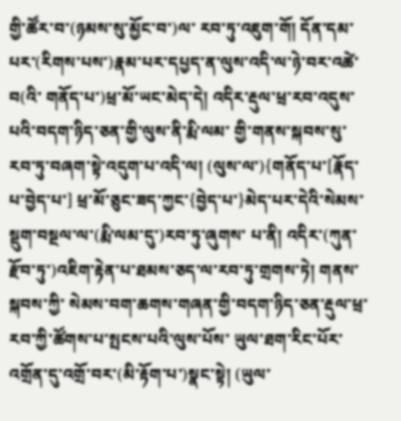གྱི་ཚོར་བ་(ཉམས་སུ་མྱོང་བ་)ལ་ རབ་ཏུ་འཇུག་གོ། དོན་དམ་པར་(རིགས་པས་)རྣམ་པར་དཔྱད་ན་ལུས་འདི་ལ་ཉེ་བར་འཚེ་བ(འི་ གནོད་པ་)ཕྲ་མོ་ཡང་མེད་དེ། འདིར་རྡུལ་ཕྲ་རབ་འདུས་པའི་བདག་ཉིད་ཅན་གྱི་ལུས་ནི་རྨི་ལམ་ གྱི་གནས་སྐབས་སུ་རབ་ཏུ་བཞག་སྟེ་འདུག་པ་འདི་ལ། (ལུས་ལ་){གནོད་པ་[རྣོད་པ་བྱེད་པ་] ཕྲ་མོ་ཅུང་ཟད་ཀྱང་{བྱེད་པ་}མེད་པར་དེའི་སེམས་སྡུག་བསྔལ་ལ་(རྨི་ལམ་དུ་)རབ་ཏུ་ཞུགས་ པ་ནི། འདིར་(ཀུན་རྫོབ་ཏུ་)འཇིག་རྟེན་པ་ཐམས་ཅད་ལ་རབ་ཏུ་གྲགས་ཏེ། གནས་སྐབས་ཀྱི་ སེམས་བག་ཆགས་གཞན་གྱི་བདག་ཉིད་ཅན་རྡུལ་ཕྲ་རབ་ཀྱི་ཚོགས་པ་སྤངས་པའི་ལུས་པོས་ ཡུལ་ཐག་རིང་པོར་འགྲོན་དུ་འགྲོ་བར་(མི་རྟོག་པ་)སྣང་སྟེ། (ཡུལ་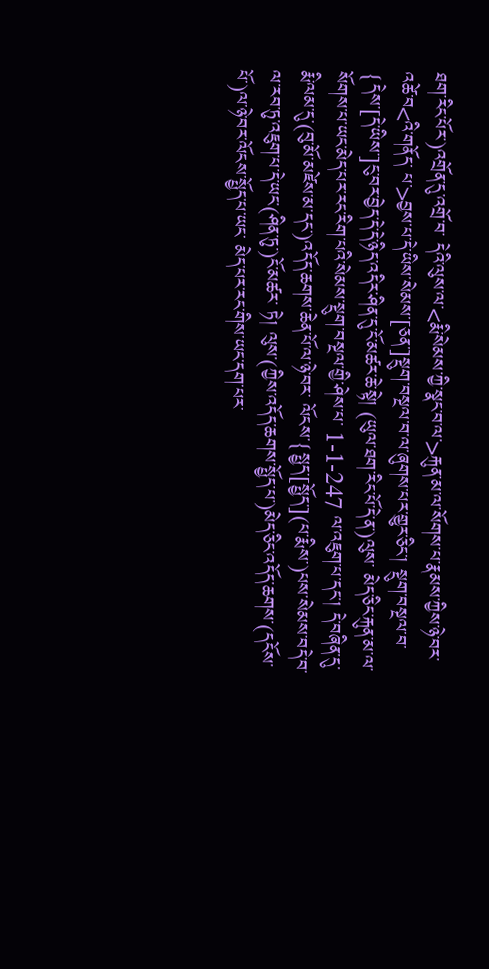ཐག་རིང་པོར་)འགྲོན་དུ་འགྲོ་བ་ དེའི་ལུས་ལ་<རྨི་སེམས་ཀྱི་སྣང་བ་ལ་>རྐུན་མ་ལ་སོགས་པ་རྣམས་ཀྱིས་ཉེ་བར་འཚེ་བ<འི་གནོད་ པ་>བྱས་པ་དེ་ཡིས་སེམས་[ཅན་]སྡུག་བསྔལ་བ་ལ་ཞུགས་པར་གྱུར་ཅིང་། སྡུག་བསྔལ་བ་ {དེས་[དེ་ཡིས་]ངུ་བར་བྱེད་དེ་དེ་ཉིད་འདིར་ཤིན་དུ་ངོ་མཚར་ཆེ་སྟེ། (ཡུལ་ཐག་རིང་པོ་དེ་ན་)ལུས་ མེད་ཅིང་རྐུན་མ་ལ་སོགས་པ་ཡང་མེད་པར་རང་རིག་པའི་སེམས་སྡུག་བསྔལ་གྱི་ཤེས་པ་ 1-1-247 ལ་འཇུག་པ་དང་། དེ་བཞིན་དུ་རྨི་ལམ་དུ་(བུ་མོ་མཛེས་མ་དང་)འདོད་ཆགས་ཆེན་པོ་ལ་ཉེ་བར་ ལོངས་{སྤྱད་[སྤྱོད་](པ་རྨིས་)པས་སེམས་བདེ་བ་ལ་རབ་ཏུ་འཇུག་པ་དེ་ཡང་(ཤིན་ཏུ་)ངོ་མཚར་ ཏེ། ལུས་(ཀྱིས་འདོད་ཆགས་སྤྱོད་པ་)མེད་ཅིང་འདོད་ཆགས་(དངོས་པོ་)ལ་ཉེ་བར་ལོངས་སྤྱོད་པ་ཡང་ མེད་པར་རང་གིས་ཡང་དག་པར་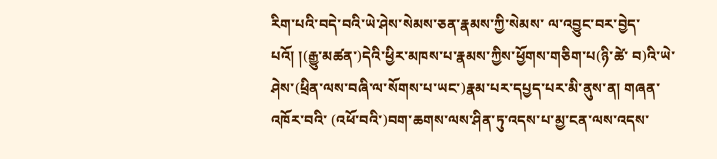རིག་པའི་བདེ་བའི་ཡེ་ཤེས་སེམས་ཅན་རྣམས་ཀྱི་སེམས་ ལ་འབྱུང་བར་བྱེད་པའོ། །(རྒྱུ་མཚན་)དེའི་ཕྱིར་མཁས་པ་རྣམས་ཀྱིས་ཕྱོགས་གཅིག་པ(ཉི་ཚེ་ བ)འི་ཡེ་ཤེས་(ཕྲིན་ལས་བཞི་ལ་སོགས་པ་ཡང་)རྣམ་པར་དཔྱད་པར་མི་ནུས་ན། གཞན་འཁོར་བའི་ (འཕོ་བའི་)བག་ཆགས་ལས་ཤིན་ཏུ་འདས་པ་མྱ་ངན་ལས་འདས་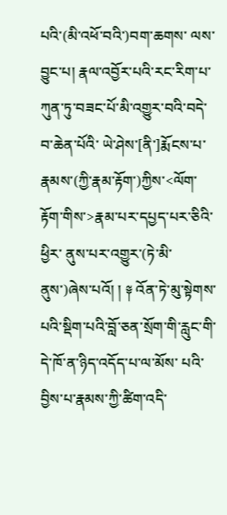པའི་(མི་འཕོ་བའི་)བག་ཆགས་ ལས་བྱུང་པ། རྣལ་འབྱོར་པའི་རང་རིག་པ་ཀུན་ཏུ་བཟང་པོ་མི་འགྱུར་བའི་བདེ་བ་ཆེན་པོའི་ ཡེ་ཤེས་[ནི་]རྨོངས་པ་རྣམས་(ཀྱི་རྣམ་རྟོག་)ཀྱིས་<ལོག་རྟོག་གིས་>རྣམ་པར་དཔྱད་པར་ཅིའི་ཕྱིར་ ནུས་པར་འགྱུར་(ཏེ་མི་ནུས་)ཞེས་པའོ། ། ༈ འོན་ཏེ་མུ་སྟེགས་པའི་སྡིག་པའི་བློ་ཅན་སྲོག་གི་རླུང་གི་དེ་ཁོ་ན་ཉིད་འདོད་པ་ལ་མོས་ པའི་བྱིས་པ་རྣམས་ཀྱི་ཚིག་འདི་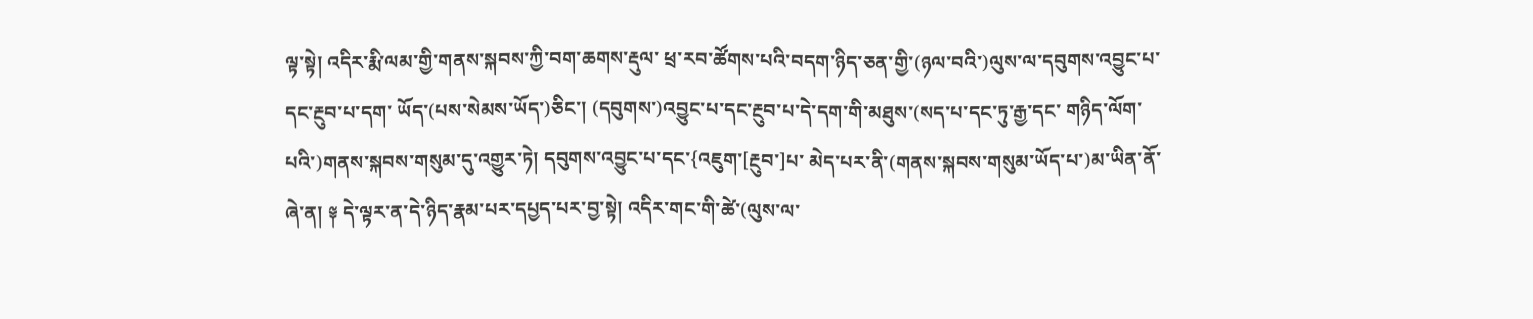ལྟ་སྟེ། འདིར་རྨི་ལམ་གྱི་གནས་སྐབས་ཀྱི་བག་ཆགས་རྡུལ་ ཕྲ་རབ་ཚོགས་པའི་བདག་ཉིད་ཅན་གྱི་(ཉལ་བའི་)ལུས་ལ་དབུགས་འབྱུང་པ་དང་རྔུབ་པ་དག་ ཡོད་(པས་སེམས་ཡོད་)ཅིང་། (དབུགས་)འབྱུང་པ་དང་རྔུབ་པ་དེ་དག་གི་མཐུས་(སད་པ་དང་ཏུ་རྒྱ་དང་ གཉིད་ལོག་པའི་)གནས་སྐབས་གསུམ་དུ་འགྱུར་ཏེ། དབུགས་འབྱུང་པ་དང་{འཇུག་[རྔུབ་]པ་ མེད་པར་ནི་(གནས་སྐབས་གསུམ་ཡོད་པ་)མ་ཡིན་ནོ་ཞེ་ན། ༈ དེ་ལྟར་ན་དེ་ཉིད་རྣམ་པར་དཔྱད་པར་བྱ་སྟེ། འདིར་གང་གི་ཚེ་(ལུས་ལ་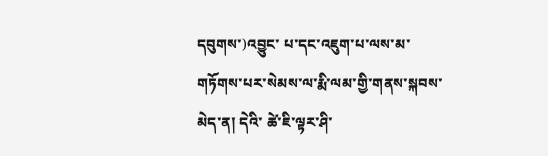དབུགས་)འབྱུང་ པ་དང་འཇུག་པ་ལས་མ་གཏོགས་པར་སེམས་ལ་རྨི་ལམ་གྱི་གནས་སྐབས་མེད་ན། དེའི་ ཚེ་ཇི་ལྟར་ཤི་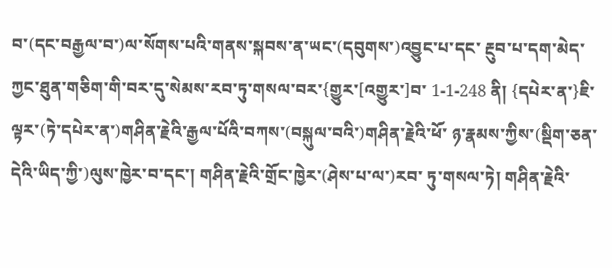བ་(དང་བརྒྱལ་བ་)ལ་སོགས་པའི་གནས་སྐབས་ན་ཡང་(དབུགས་)འབྱུང་པ་དང་ རྔུབ་པ་དག་མེད་ཀྱང་ཐུན་གཅིག་གི་བར་དུ་སེམས་རབ་ཏུ་གསལ་བར་{གྱུར་[འགྱུར་]བ་ 1-1-248 ནི། {དཔེར་ན་}ཇི་ལྟར་(ཏེ་དཔེར་ན་)གཤིན་རྗེའི་རྒྱལ་པོའི་བཀས་(བསྐུལ་བའི་)གཤིན་རྗེའི་ཕོ་ ཉ་རྣམས་ཀྱིས་(སྡིག་ཅན་དེའི་ཡིད་ཀྱི་)ལུས་ཁྱེར་བ་དང་། གཤིན་རྗེའི་གྲོང་ཁྱེར་(ཤེས་པ་ལ་)རབ་ ཏུ་གསལ་ཏེ། གཤིན་རྗེའི་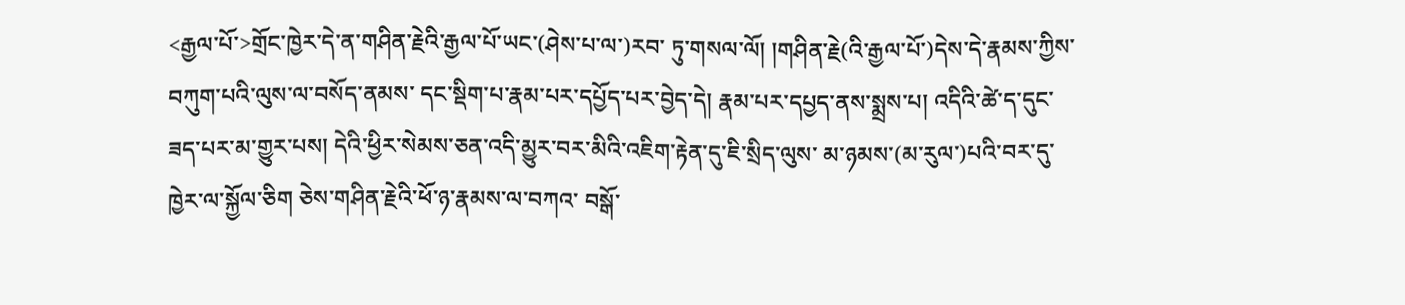<རྒྱལ་པོ་>གྲོང་ཁྱེར་དེ་ན་གཤིན་རྗེའི་རྒྱལ་པོ་ཡང་(ཤེས་པ་ལ་)རབ་ ཏུ་གསལ་ལོ། །གཤིན་རྗེ(འི་རྒྱལ་པོ་)དེས་དེ་རྣམས་ཀྱིས་བཀུག་པའི་ལུས་ལ་བསོད་ནམས་ དང་སྡིག་པ་རྣམ་པར་དཔྱོད་པར་བྱེད་དེ། རྣམ་པར་དཔྱད་ནས་སྨྲས་པ། འདིའི་ཚེ་ད་དུང་ ཟད་པར་མ་གྱུར་པས། དེའི་ཕྱིར་སེམས་ཅན་འདི་མྱུར་བར་མིའི་འཇིག་རྟེན་དུ་ཇི་སྲིད་ལུས་ མ་ཉམས་(མ་རུལ་)པའི་བར་དུ་ཁྱེར་ལ་སྐྱོལ་ཅིག ཅེས་གཤིན་རྗེའི་ཕོ་ཉ་རྣམས་ལ་བཀའ་ བསྒོ་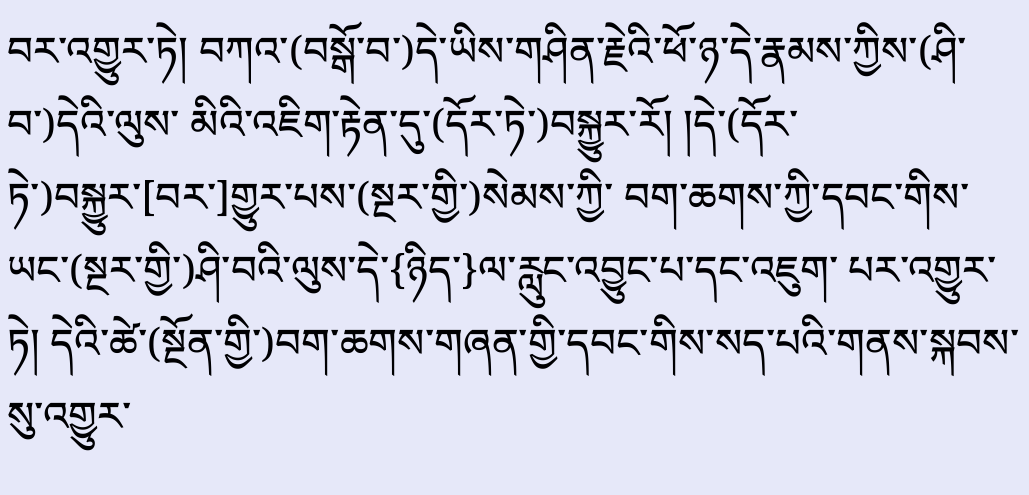བར་འགྱུར་ཏེ། བཀའ་(བསྒོ་བ་)དེ་ཡིས་གཤིན་རྗེའི་ཕོ་ཉ་དེ་རྣམས་ཀྱིས་(ཤི་བ་)དེའི་ལུས་ མིའི་འཇིག་རྟེན་དུ་(དོར་ཏེ་)བསྐྱུར་རོ། །དེ་(དོར་ཏེ་)བསྐྱུར་[བར་]གྱུར་པས་(སྔར་གྱི་)སེམས་ཀྱི་ བག་ཆགས་ཀྱི་དབང་གིས་ཡང་(སྔར་གྱི་)ཤི་བའི་ལུས་དེ་{ཉིད་}ལ་རླུང་འབྱུང་པ་དང་འཇུག་ པར་འགྱུར་ཏེ། དེའི་ཚེ་(སྔོན་གྱི་)བག་ཆགས་གཞན་གྱི་དབང་གིས་སད་པའི་གནས་སྐབས་ སུ་འགྱུར་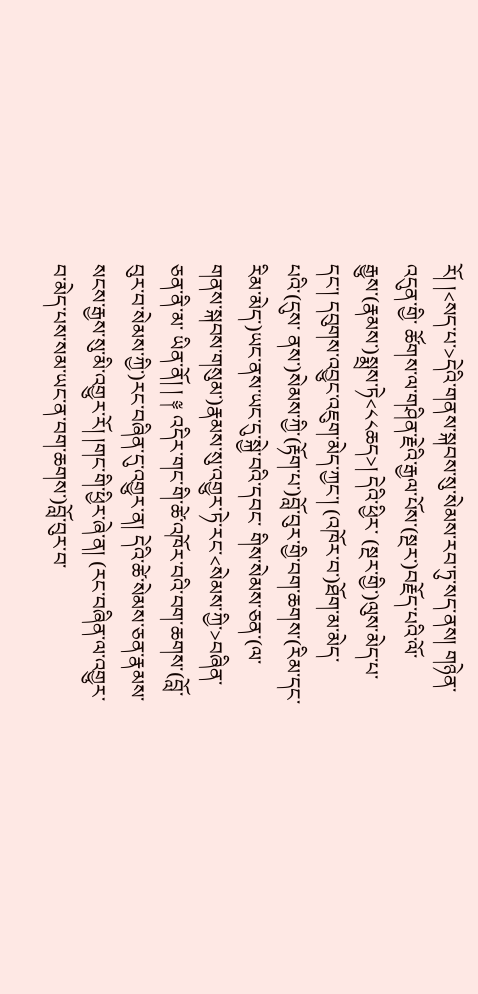རོ། །<སད་པ་>དེའི་གནས་སྐབས་སུ་སེམས་རབ་ཏུ་སད་ནས། གཉེན་འདུན་གྱི་ ཚོགས་ལ་གཤིན་རྗེའི་རྒྱལ་པོས་(སྔར་)བརྗོད་པའི་ལོ་རྒྱུས་(རྣམས་)སྨྲས་ཏེ<༨༨ཆད>། དེའི་ཕྱིར་ (སྔར་གྱི་)ལུས་མེད་པ་དང་། དབུགས་འབྱུང་འཇུག་མེད་ཀྱང་། (འཁོར་བ་)ཐོག་མ་མེད་པའི་(དུས་ ནས་)སེམས་ཀྱི་(རྟོག་པ་)བློ་བུར་གྱི་བག་ཆགས་(རིམ་དང་རིམ་མེད་)ཡང་ནས་ཡང་དུ་སྐྱེ་བའི་དབང་ གིས་སེམས་ཅན་(ལ་གནས་སྐབས་གསུམ་)རྣམས་སུ་འགྱུར་ཏེ་རང་<སེམས་ཀྱི་>བཞིན་ཅན་ནི་མ་ ཡིན་ནོ། ། ༈ འདིར་གང་གི་ཚེ་འཁོར་བའི་བག་ཆགས་(བློ་བུར་བ་སེམས་ཀྱི་)རང་བཞིན་དུ་འགྱུར་ན། དེའི་ཚེ་སེམས་ཅན་རྣམས་སངས་རྒྱས་སུ་མི་འགྱུར་རོ། །གང་གི་ཕྱིར་ཞེ་ན། (རང་བཞིན་ལ་འགྱུར་ བ་མེད་པས་སམ་ཡང་ན་བག་ཆགས་)བློ་བུར་བ་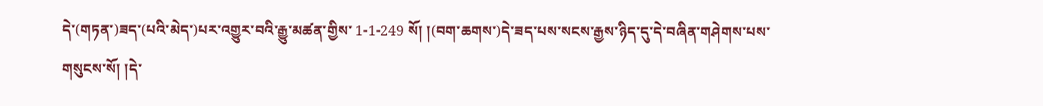དེ་(གཏན་)ཟད་(པའི་མེད་)པར་འགྱུར་བའི་རྒྱུ་མཚན་གྱིས་ 1-1-249 སོ། །(བག་ཆགས་)དེ་ཟད་པས་སངས་རྒྱས་ཉིད་དུ་དེ་བཞིན་གཤེགས་པས་གསུངས་སོ། །དེ་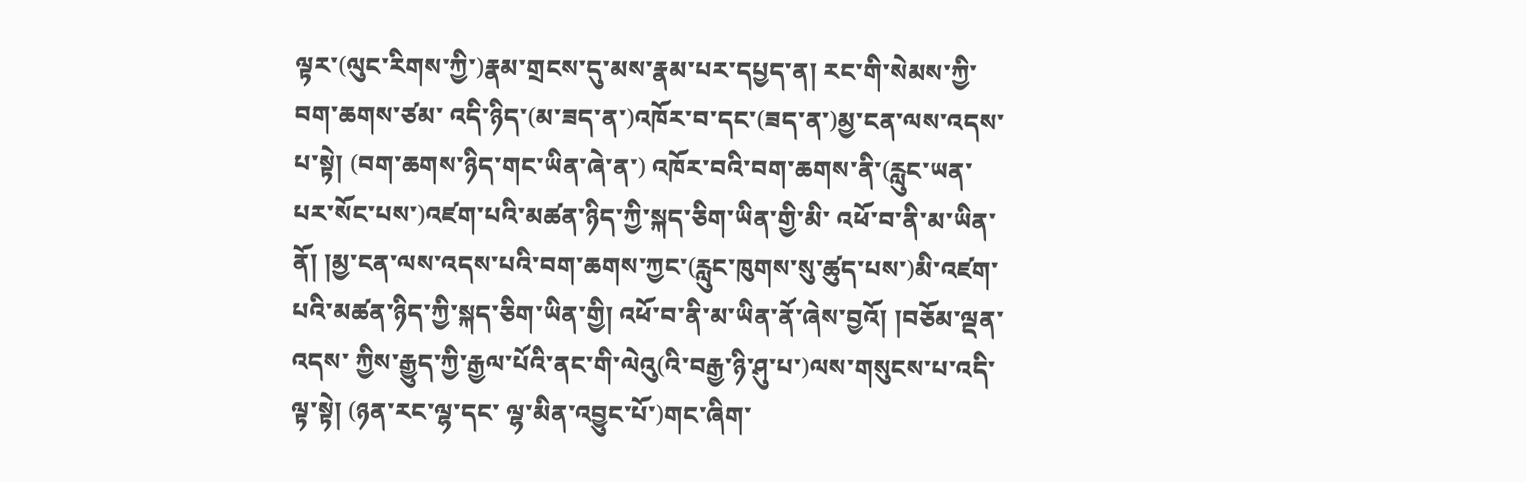ལྟར་(ལུང་རིགས་ཀྱི་)རྣམ་གྲངས་དུ་མས་རྣམ་པར་དཔྱད་ན། རང་གི་སེམས་ཀྱི་བག་ཆགས་ཙམ་ འདི་ཉིད་(མ་ཟད་ན་)འཁོར་བ་དང་(ཟད་ན་)མྱ་ངན་ལས་འདས་པ་སྟེ། (བག་ཆགས་ཉིད་གང་ཡིན་ཞེ་ན་) འཁོར་བའི་བག་ཆགས་ནི་(རླུང་ཡན་པར་སོང་པས་)འཛག་པའི་མཚན་ཉིད་ཀྱི་སྐད་ཅིག་ཡིན་གྱི་མི་ འཕོ་བ་ནི་མ་ཡིན་ནོ། །མྱ་ངན་ལས་འདས་པའི་བག་ཆགས་ཀྱང་(རླུང་ཁུགས་སུ་ཚུད་པས་)མི་འཛག་ པའི་མཚན་ཉིད་ཀྱི་སྐད་ཅིག་ཡིན་གྱི། འཕོ་བ་ནི་མ་ཡིན་ནོ་ཞེས་བྱའོ། །བཅོམ་ལྡན་འདས་ ཀྱིས་རྒྱུད་ཀྱི་རྒྱལ་པོའི་ནང་གི་ལེའུ(འི་བརྒྱ་ཉི་ཤུ་པ་)ལས་གསུངས་པ་འདི་ལྟ་སྟེ། (ཉན་རང་ལྷ་དང་ ལྷ་མིན་འབྱུང་པོ་)གང་ཞིག་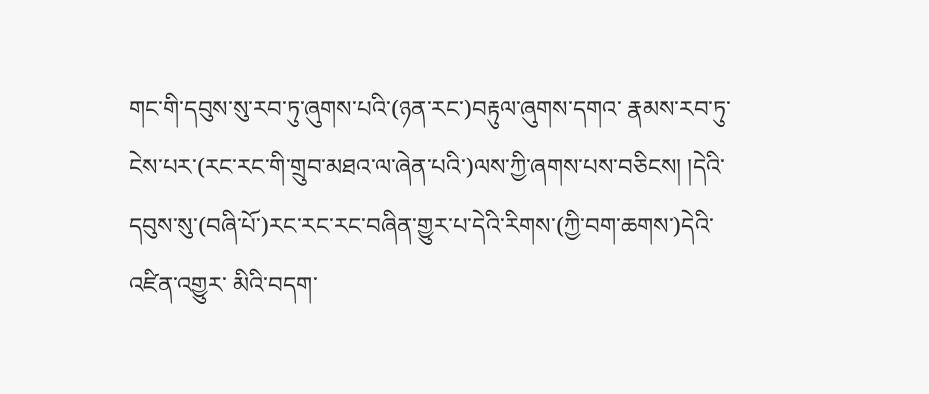གང་གི་དབུས་སུ་རབ་ཏུ་ཞུགས་པའི་(ཉན་རང་)བརྟུལ་ཞུགས་དགའ་ རྣམས་རབ་ཏུ་ངེས་པར་(རང་རང་གི་གྲུབ་མཐའ་ལ་ཞེན་པའི་)ལས་ཀྱི་ཞགས་པས་བཅིངས། །དེའི་ དབུས་སུ་(བཞི་པོ་)རང་རང་རང་བཞིན་གྱུར་པ་དེའི་རིགས་(ཀྱི་བག་ཆགས་)དེའི་འཛིན་འགྱུར་ མིའི་བདག་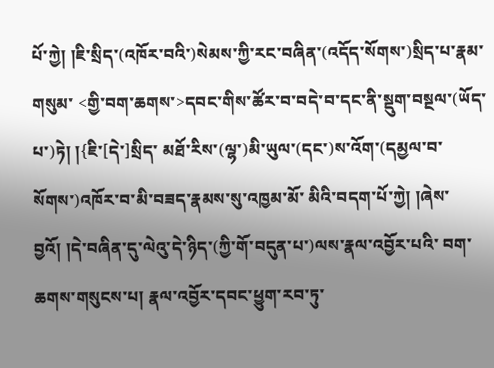པོ་ཀྱེ། །ཇི་སྲིད་(འཁོར་བའི་)སེམས་ཀྱི་རང་བཞིན་(འདོད་སོགས་)སྲིད་པ་རྣམ་གསུམ་ <གྱི་བག་ཆགས་>དབང་གིས་ཚོར་བ་བདེ་བ་དང་ནི་སྡུག་བསྔལ་(ཡོད་པ་)ཏེ། །{ཇི་[དེ་]སྲིད་ མཐོ་རིས་(ལྷ་)མི་ཡུལ་(དང་)ས་འོག་(དམྱལ་བ་སོགས་)འཁོར་བ་མི་བཟད་རྣམས་སུ་འཁྱམ་མོ་ མིའི་བདག་པོ་ཀྱེ། །ཞེས་བྱའོ། །དེ་བཞིན་དུ་ལེའུ་དེ་ཉིད་(ཀྱི་གོ་བདུན་པ་)ལས་རྣལ་འབྱོར་པའི་ བག་ཆགས་གསུངས་པ། རྣལ་འབྱོར་དབང་ཕྱུག་རབ་ཏུ་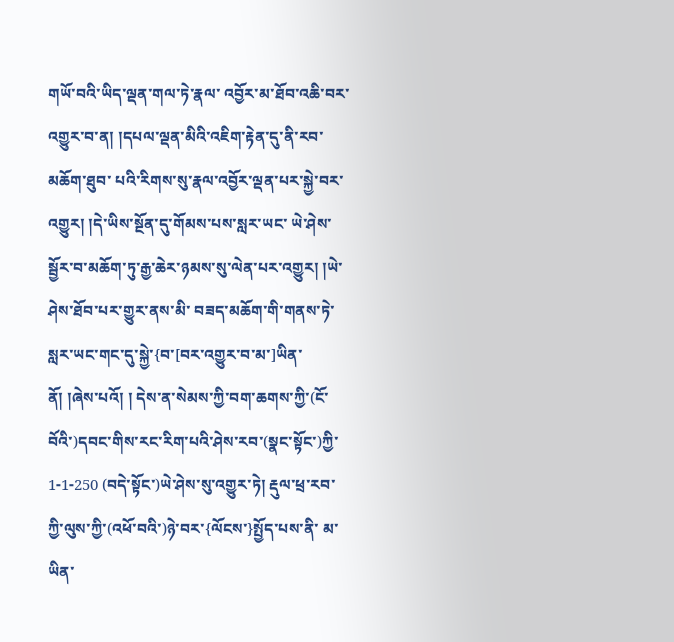གཡོ་བའི་ཡིད་ལྡན་གལ་ཏེ་རྣལ་ འབྱོར་མ་ཐོབ་འཆི་བར་འགྱུར་བ་ན། །དཔལ་ལྡན་མིའི་འཇིག་རྟེན་དུ་ནི་རབ་མཆོག་ཐུབ་ པའི་རིགས་སུ་རྣལ་འབྱོར་ལྡན་པར་སྐྱེ་བར་འགྱུར། །དེ་ཡིས་སྔོན་དུ་གོམས་པས་སླར་ཡང་ ཡེ་ཤེས་སྦྱོར་བ་མཆོག་ཏུ་རྒྱ་ཆེར་ཉམས་སུ་ལེན་པར་འགྱུར། །ཡེ་ཤེས་ཐོབ་པར་གྱུར་ནས་མི་ བཟད་མཆོག་གི་གནས་ཏེ་སླར་ཡང་གང་དུ་སྐྱེ་{བ་[བར་འགྱུར་བ་མ་]ཡིན་ནོ། །ཞེས་པའོ། ། དེས་ན་སེམས་ཀྱི་བག་ཆགས་ཀྱི་(ངོ་བོའི་)དབང་གིས་རང་རིག་པའི་ཤེས་རབ་(སྣང་སྟོང་)ཀྱི་ 1-1-250 (བདེ་སྟོང་)ཡེ་ཤེས་སུ་འགྱུར་ཏེ། རྡུལ་ཕྲ་རབ་ཀྱི་ལུས་ཀྱི་(འཕོ་བའི་)ཉེ་བར་{ལོངས་}སྤྱོད་པས་ནི་ མ་ཡིན་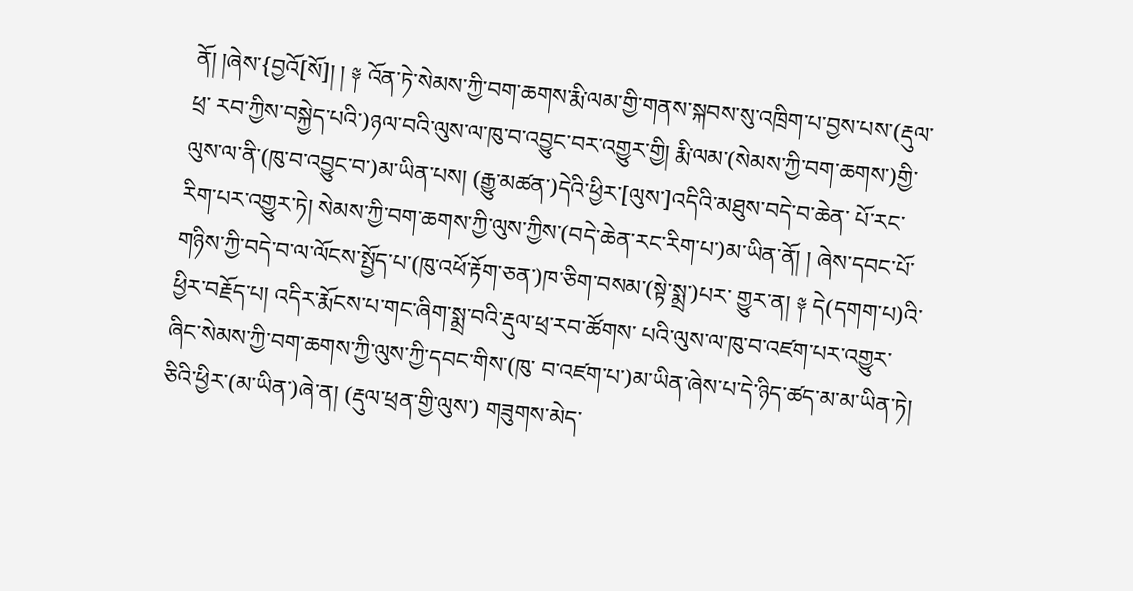ནོ། །ཞེས་{བྱའོ[སོ]། ། ༈ འོན་ཏེ་སེམས་ཀྱི་བག་ཆགས་རྨི་ལམ་གྱི་གནས་སྐབས་སུ་འཁྲིག་པ་བྱས་པས་(རྡུལ་ཕྲ་ རབ་ཀྱིས་བསྐྱེད་པའི་)ཉལ་བའི་ལུས་ལ་ཁུ་བ་འབྱུང་བར་འགྱུར་གྱི། རྨི་ལམ་(སེམས་ཀྱི་བག་ཆགས་)གྱི་ ལུས་ལ་ནི་(ཁུ་བ་འབྱུང་བ་)མ་ཡིན་པས། (རྒྱུ་མཚན་)དེའི་ཕྱིར་[ལུས་]འདིའི་མཐུས་བདེ་བ་ཆེན་ པོ་རང་རིག་པར་འགྱུར་ཏེ། སེམས་ཀྱི་བག་ཆགས་ཀྱི་ལུས་ཀྱིས་(བདེ་ཆེན་རང་རིག་པ་)མ་ཡིན་ནོ། ། ཞེས་དབང་པོ་གཉིས་ཀྱི་བདེ་བ་ལ་ལོངས་སྤྱོད་པ་(ཁུ་འཕོ་རྟོག་ཅན་)ཁ་ཅིག་བསམ་(སྟེ་སྨྲ་)པར་ གྱུར་ན། ༈ དེ(དགག་པ)འི་ཕྱིར་བརྗོད་པ། འདིར་རྨོངས་པ་གང་ཞིག་སྨྲ་བའི་རྡུལ་ཕྲ་རབ་ཚོགས་ པའི་ལུས་ལ་ཁུ་བ་འཛག་པར་འགྱུར་ཞིང་སེམས་ཀྱི་བག་ཆགས་ཀྱི་ལུས་ཀྱི་དབང་གིས་(ཁུ་ བ་འཛག་པ་)མ་ཡིན་ཞེས་པ་དེ་ཉིད་ཚད་མ་མ་ཡིན་ཏེ། ཅིའི་ཕྱིར་(མ་ཡིན་)ཞེ་ན། (རྡུལ་ཕྲན་གྱི་ལུས་) གཟུགས་མེད་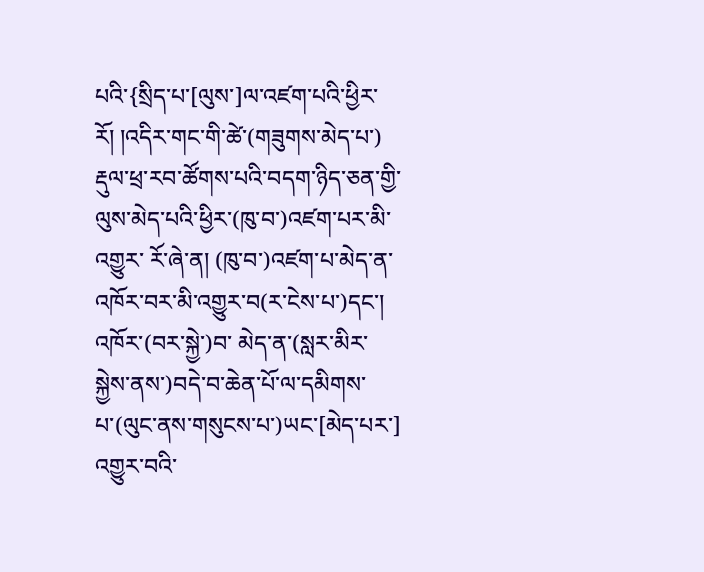པའི་{སྲིད་པ་[ལུས་]ལ་འཛག་པའི་ཕྱིར་རོ། །འདིར་གང་གི་ཚེ་(གཟུགས་མེད་པ་) རྡུལ་ཕྲ་རབ་ཚོགས་པའི་བདག་ཉིད་ཅན་གྱི་ལུས་མེད་པའི་ཕྱིར་(ཁུ་བ་)འཛག་པར་མི་འགྱུར་ རོ་ཞེ་ན། (ཁུ་བ་)འཛག་པ་མེད་ན་འཁོར་བར་མི་འགྱུར་བ(ར་ངེས་པ་)དང་། འཁོར་(བར་སྐྱེ་)བ་ མེད་ན་(སླར་མིར་སྐྱེས་ནས་)བདེ་བ་ཆེན་པོ་ལ་དམིགས་པ་(ལུང་ནས་གསུངས་པ་)ཡང་[མེད་པར་] འགྱུར་བའི་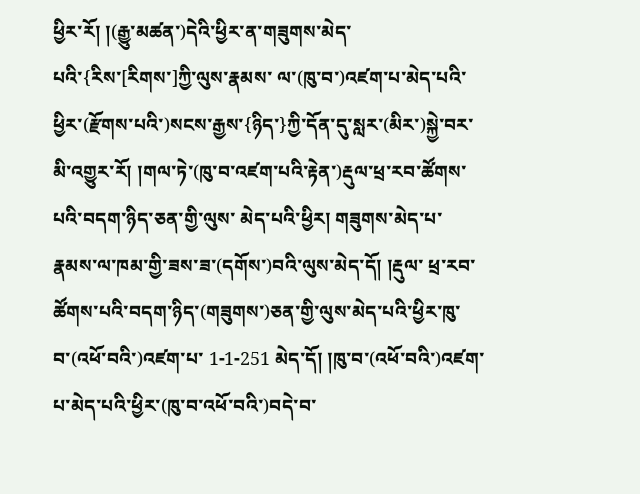ཕྱིར་རོ། །(རྒྱུ་མཚན་)དེའི་ཕྱིར་ན་གཟུགས་མེད་པའི་{རིས་[རིགས་]ཀྱི་ལུས་རྣམས་ ལ་(ཁུ་བ་)འཛག་པ་མེད་པའི་ཕྱིར་(རྫོགས་པའི་)སངས་རྒྱས་{ཉིད་}ཀྱི་དོན་དུ་སླར་(མིར་)སྐྱེ་བར་ མི་འགྱུར་རོ། །གལ་ཏེ་(ཁུ་བ་འཛག་པའི་རྟེན་)རྡུལ་ཕྲ་རབ་ཚོགས་པའི་བདག་ཉིད་ཅན་གྱི་ལུས་ མེད་པའི་ཕྱིར། གཟུགས་མེད་པ་རྣམས་ལ་ཁམ་གྱི་ཟས་ཟ་(དགོས་)བའི་ལུས་མེད་དོ། །རྡུལ་ ཕྲ་རབ་ཚོགས་པའི་བདག་ཉིད་(གཟུགས་)ཅན་གྱི་ལུས་མེད་པའི་ཕྱིར་ཁུ་བ་(འཕོ་བའི་)འཛག་པ་ 1-1-251 མེད་དོ། །ཁུ་བ་(འཕོ་བའི་)འཛག་པ་མེད་པའི་ཕྱིར་(ཁུ་བ་འཕོ་བའི་)བདེ་བ་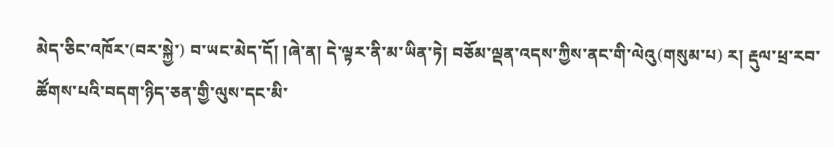མེད་ཅིང་འཁོར་(བར་སྐྱེ་) བ་ཡང་མེད་དོ། །ཞེ་ན། དེ་ལྟར་ནི་མ་ཡིན་ཏེ། བཅོམ་ལྡན་འདས་ཀྱིས་ནང་གི་ལེའུ(གསུམ་པ) ར། རྡུལ་ཕྲ་རབ་ཚོགས་པའི་བདག་ཉིད་ཅན་གྱི་ལུས་དང་མི་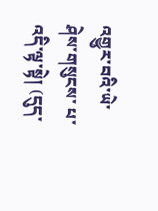འགྱུར་བའི་ཡེ་ཤེས་གསུངས་ པ་འདི་ལྟ་སྟེ། (དུད་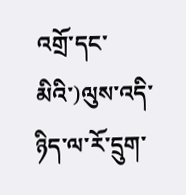འགྲོ་དང་མིའི་)ལུས་འདི་ཉིད་ལ་རོ་དྲུག་